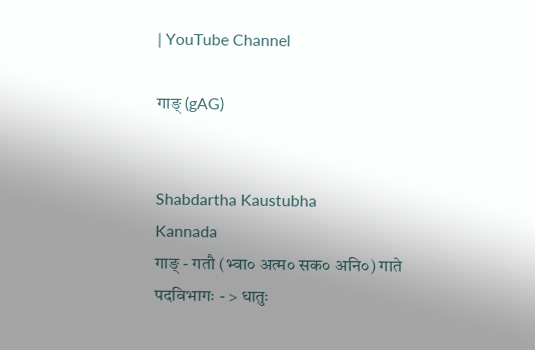| YouTube Channel

गाङ् (gAG)


Shabdartha Kaustubha
Kannada
गाङ् - गतौ (भ्वा० अत्म० सक० अनि०) गाते
पदविभागः - > धातुः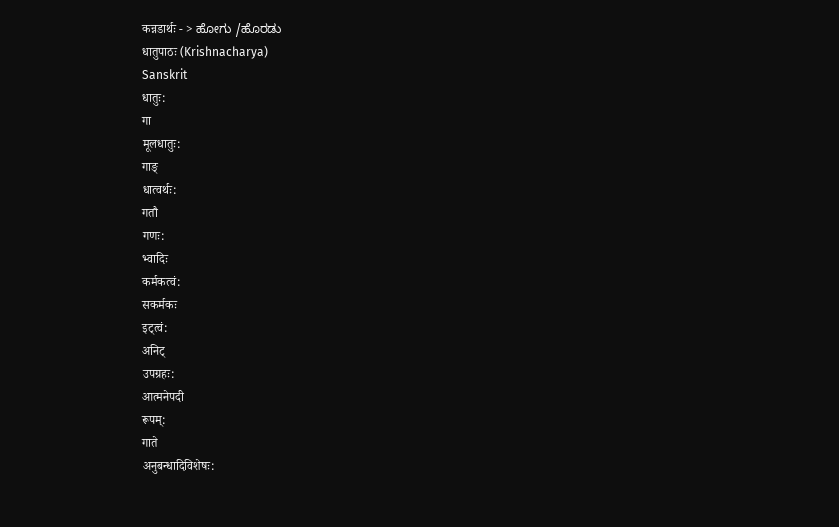कन्नडार्थः - > ಹೋಗು /ಹೊರಡು
धातुपाठः (Krishnacharya)
Sanskrit
धातुः:
गा
मूलधातुः:
गाङ्
धात्वर्थः:
गतौ
गणः:
भ्वादिः
कर्मकत्वं:
सकर्मकः
इट्त्वं:
अनिट्
उपग्रहः:
आत्मनेपदी
रूपम्:
गाते
अनुबन्धादिविशेषः: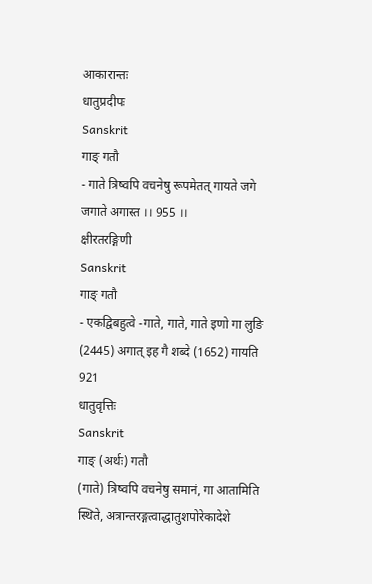आकारान्तः
धातुप्रदीपः
Sanskrit
गाङ् गतौ
- गाते त्रिष्वपि वचनेषु रूपमेतत् गायते जगे जगाते अगास्त ।। 955 ।।
क्षीरतरङ्गिणी
Sanskrit
गाङ् गतौ
- एकद्विबहुत्वे -गाते, गाते, गाते इणो गा लुङि (2445) अगात् इह गै शब्दे (1652) गायति 921
धातुवृत्तिः
Sanskrit
गाङ् (अर्थः) गतौ
(गाते) त्रिष्वपि वचनेषु समानं, गा आतामिति स्थिते, अत्रान्तरङ्गत्वाद्धातुशपोरेकादेशे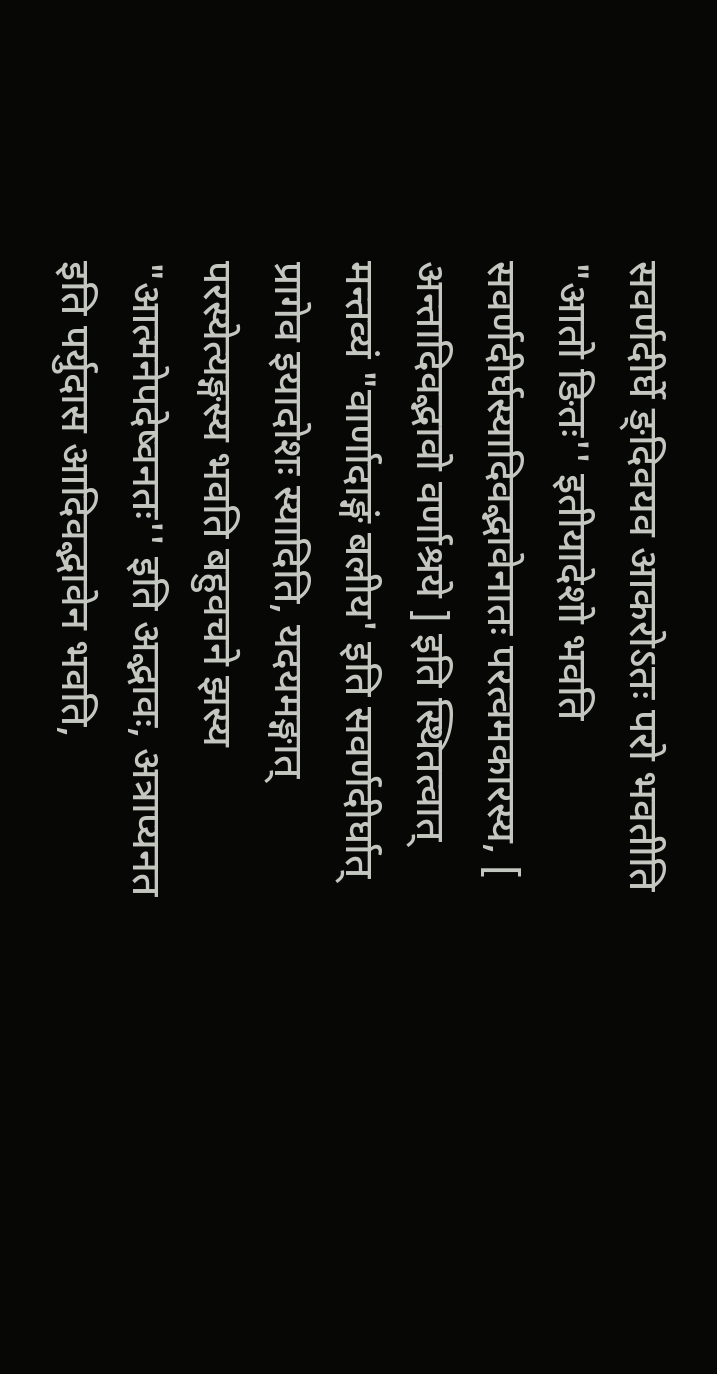सवर्णदीर्घे ङ्दिवयव आकरोऽतः परो भवतीति "आतो ङितः'' इतीयादेशो भवति सवर्णदीर्घस्यादिवद्भावेनातः परत्वमकारस्य, [ अन्तादिवद्भावो वर्णाश्रये ] इति स्थितत्वात् मन्तव्यं "वार्णादाङ्गं बलीय' इति सवर्णदीर्घात् प्रागेव इयादोशः स्यादिति, यदयमङ्गात् परस्येत्यङ्गस्य भवति बहुवचने झस्य "आत्मनेपदेष्वनतः'' इति अद्भावः, अत्राप्यनत इति पर्युदास आदिवद्भावेन भवति,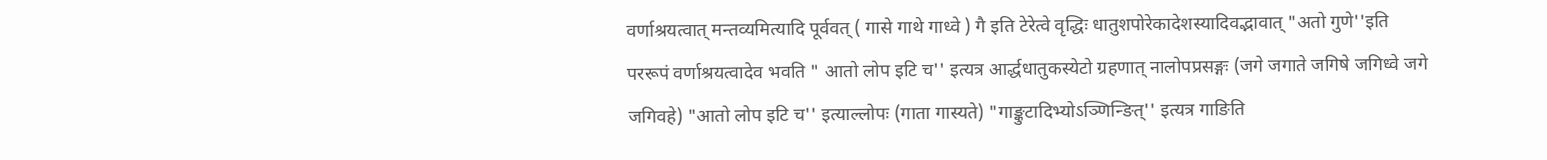वर्णाश्रयत्वात् मन्तव्यमित्यादि पूर्ववत् ( गासे गाथे गाध्वे ) गै इति टेरेत्वे वृद्धिः धातुशपोरेकादेशस्यादिवद्भावात् "अतो गुणे''इति पररूपं वर्णाश्रयत्वादेव भवति " आतो लोप इटि च'' इत्यत्र आर्द्धधातुकस्येटो ग्रहणात् नालोपप्रसङ्गः (जगे जगाते जगिषे जगिध्वे जगे जगिवहे) "आतो लोप इटि च'' इत्याल्लोपः (गाता गास्यते) "गाङ्कुटादिभ्योऽञ्णिन्ङित्'' इत्यत्र गाङिति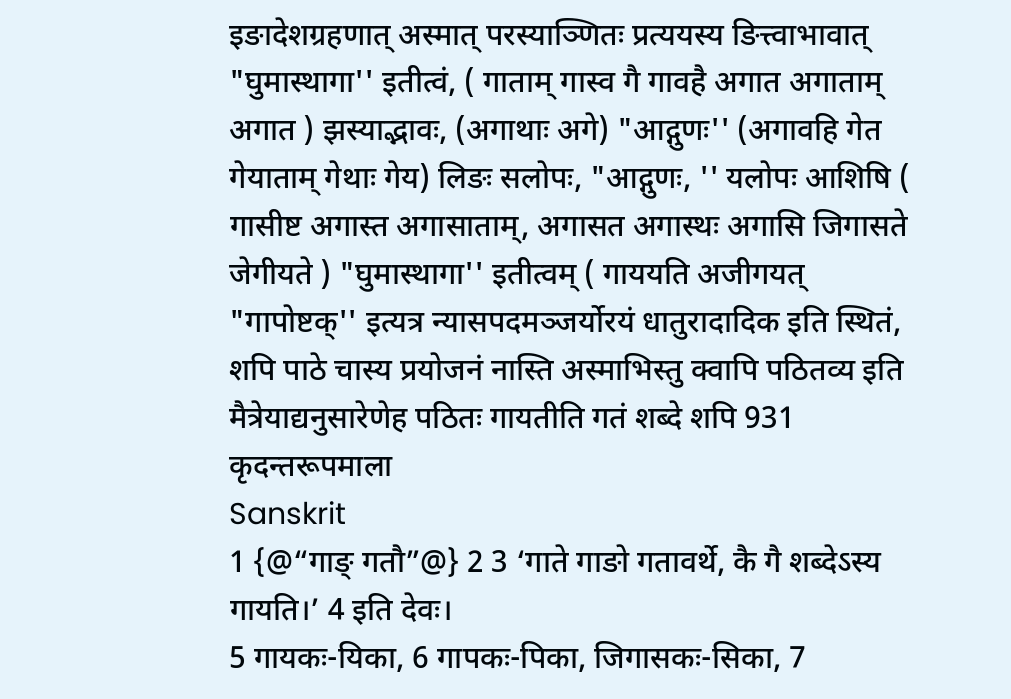इङादेशग्रहणात् अस्मात् परस्याञ्णितः प्रत्ययस्य ङित्त्वाभावात् "घुमास्थागा'' इतीत्वं, ( गाताम् गास्व गै गावहै अगात अगाताम् अगात ) झस्याद्भावः, (अगाथाः अगे) "आद्गुणः'' (अगावहि गेत गेयाताम् गेथाः गेय) लिङः सलोपः, "आद्गुणः, '' यलोपः आशिषि ( गासीष्ट अगास्त अगासाताम्, अगासत अगास्थः अगासि जिगासते जेगीयते ) "घुमास्थागा'' इतीत्वम् ( गाययति अजीगयत् "गापोष्टक्'' इत्यत्र न्यासपदमञ्जर्योरयं धातुरादादिक इति स्थितं, शपि पाठे चास्य प्रयोजनं नास्ति अस्माभिस्तु क्वापि पठितव्य इति मैत्रेयाद्यनुसारेणेह पठितः गायतीति गतं शब्दे शपि 931
कृदन्तरूपमाला
Sanskrit
1 {@“गाङ् गतौ”@} 2 3 ‘गाते गाङो गतावर्थे, कै गै शब्देऽस्य गायति।’ 4 इति देवः।
5 गायकः-यिका, 6 गापकः-पिका, जिगासकः-सिका, 7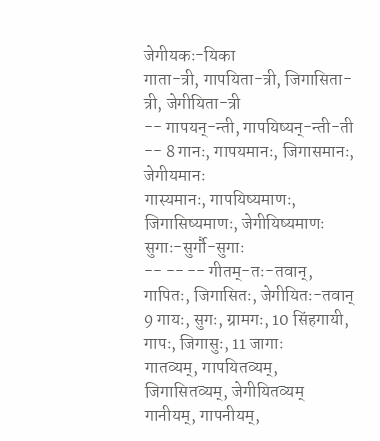जेगीयकः-यिका
गाता-त्री, गापयिता-त्री, जिगासिता-त्री, जेगीयिता-त्री
-- गापयन्-न्ती, गापयिष्यन्-न्ती-ती
-- 8 गानः, गापयमानः, जिगासमानः, जेगीयमानः
गास्यमानः, गापयिष्यमाणः, जिगासिष्यमाणः, जेगीयिष्यमाणः
सुगाः-सुर्गौ-सुगाः
-- -- -- गीतम्-तः-तवान्, गापितः, जिगासितः, जेगीयितः-तवान्
9 गायः, सुगः, ग्रामगः, 10 सिंहगायी, गापः, जिगासुः, 11 जागाः
गातव्यम्, गापयितव्यम्, जिगासितव्यम्, जेगीयितव्यम्
गानीयम्, गापनीयम्,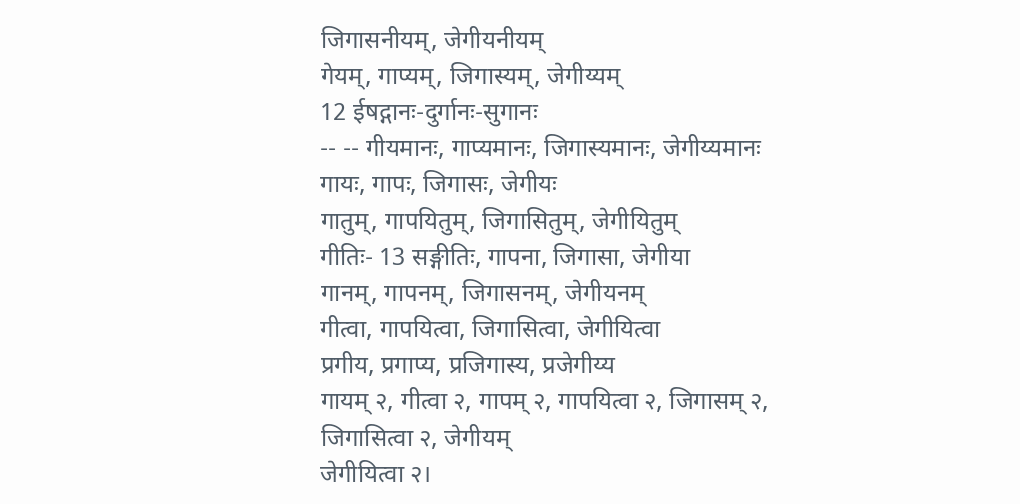जिगासनीयम्, जेगीयनीयम्
गेयम्, गाप्यम्, जिगास्यम्, जेगीय्यम्
12 ईषद्गानः-दुर्गानः-सुगानः
-- -- गीयमानः, गाप्यमानः, जिगास्यमानः, जेगीय्यमानः
गायः, गापः, जिगासः, जेगीयः
गातुम्, गापयितुम्, जिगासितुम्, जेगीयितुम्
गीतिः- 13 सङ्गीतिः, गापना, जिगासा, जेगीया
गानम्, गापनम्, जिगासनम्, जेगीयनम्
गीत्वा, गापयित्वा, जिगासित्वा, जेगीयित्वा
प्रगीय, प्रगाप्य, प्रजिगास्य, प्रजेगीय्य
गायम् २, गीत्वा २, गापम् २, गापयित्वा २, जिगासम् २, जिगासित्वा २, जेगीयम्
जेगीयित्वा २।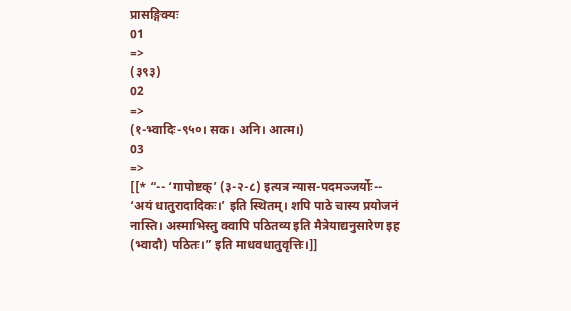प्रासङ्गिक्यः
01
=>
(३९३)
02
=>
(१-भ्वादिः-९५०। सक। अनि। आत्म।)
03
=>
[[* “-- ‘गापोष्टक्’ (३-२-८) इत्यत्र न्यास-पदमञ्जर्योः-- ‘अयं धातुरादादिकः।’ इति स्थितम्। शपि पाठे चास्य प्रयोजनं नास्ति। अस्माभिस्तु क्वापि पठितव्य इति मैत्रेयाद्यनुसारेण इह (भ्वादौ) पठितः।” इति माधवधातुवृत्तिः।]]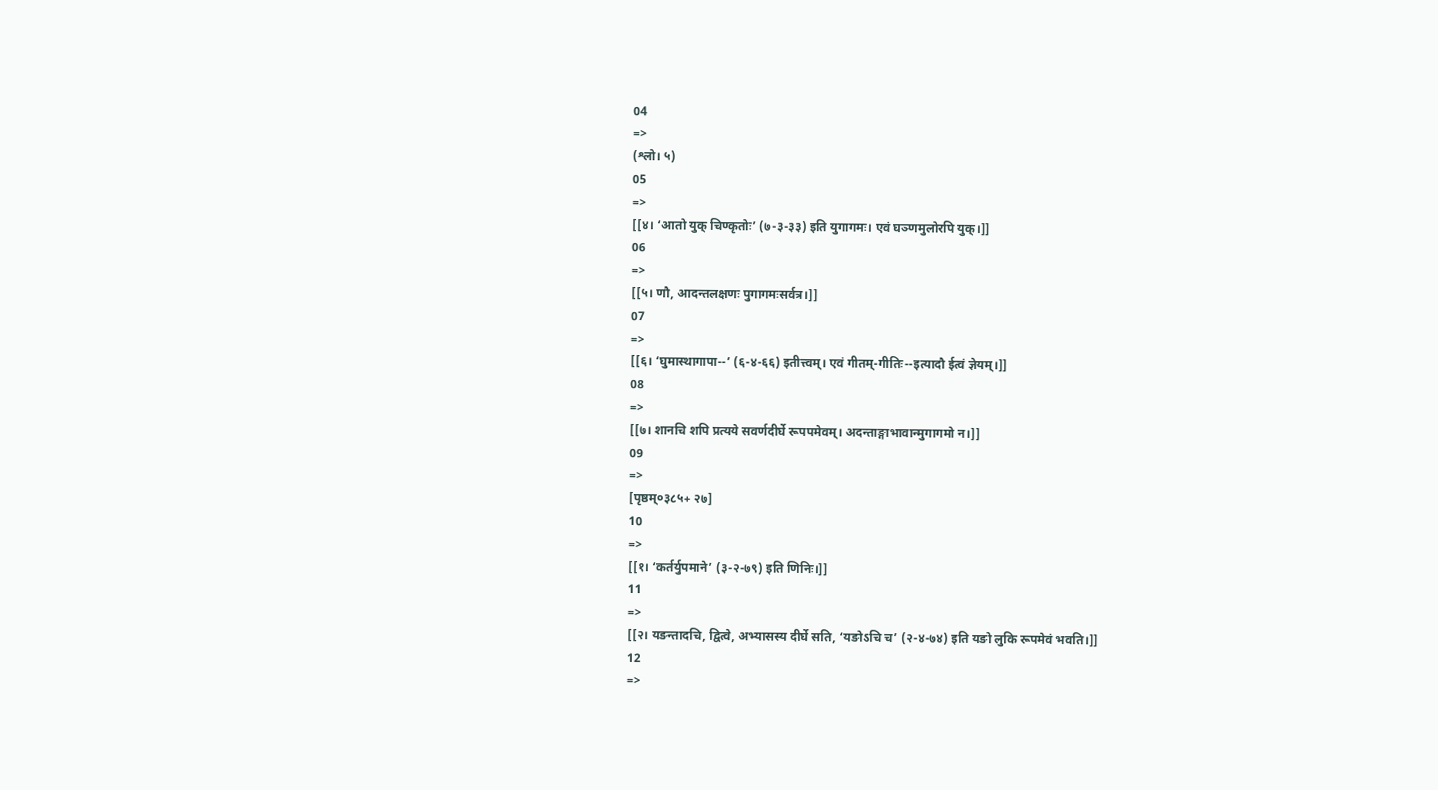04
=>
(श्लो। ५)
05
=>
[[४। ‘आतो युक् चिण्कृतोः’ (७-३-३३) इति युगागमः। एवं घञ्णमुलोरपि युक्।]]
06
=>
[[५। णौ, आदन्तलक्षणः पुगागमःसर्वत्र।]]
07
=>
[[६। ‘घुमास्थागापा--’ (६-४-६६) इतीत्त्वम्। एवं गीतम्-गीतिः--इत्यादौ ईत्वं ज्ञेयम्।]]
08
=>
[[७। शानचि शपि प्रत्यये सवर्णदीर्घे रूपपमेवम्। अदन्ताङ्गाभावान्मुगागमो न।]]
09
=>
[पृष्ठम्०३८५+ २७]
10
=>
[[१। ‘कर्तर्युपमाने’ (३-२-७९) इति णिनिः।]]
11
=>
[[२। यङन्तादचि, द्वित्वे, अभ्यासस्य दीर्घे सति, ‘यङोऽचि च’ (२-४-७४) इति यङो लुकि रूपमेवं भवति।]]
12
=>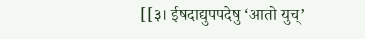[[३। ईषदाद्युपपदेषु ‘आतो युच्’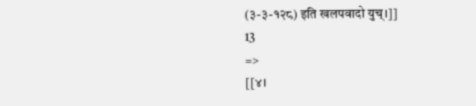(३-३-१२८) इति खलपवादो युच्।]]
13
=>
[[४।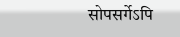सोपसर्गेऽपि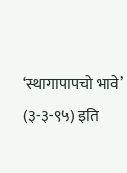‘स्थागापापचो भावे’ (३-३-९५) इति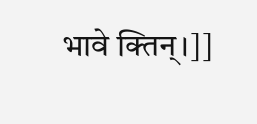भावे क्तिन्।]]